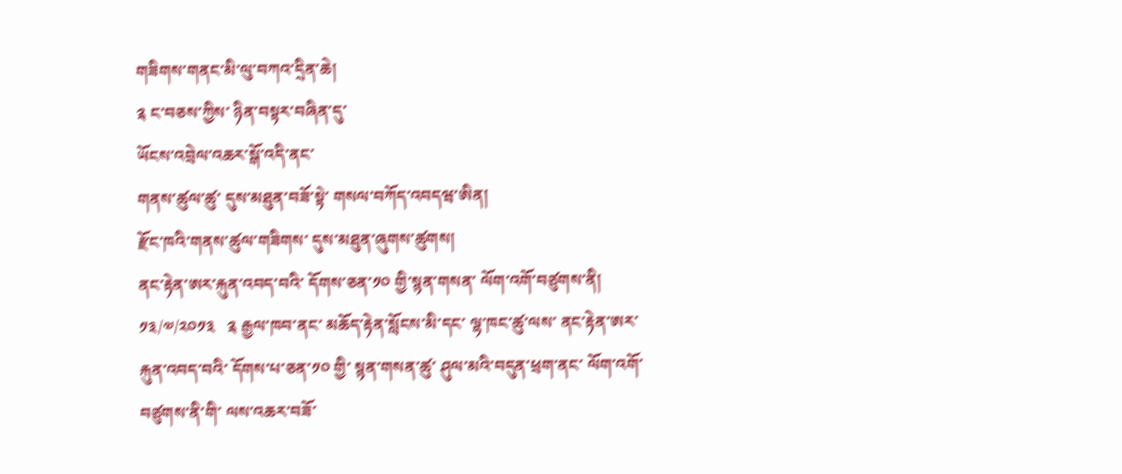གཟིགས་གནང་མི་ལུ་བཀའ་དྲིན་ཆེ།
༉ ང་བཅས་ཀྱིས་ ཉིན་བསྟར་བཞིན་དུ་
ཡོངས་འབྲེལ་འཆར་སྒོ་འདི་ནང་
གནས་ཚུལ་ཚུ་ དུས་མཐུན་བཟོ་སྟེ་ གསལ་བཀོད་འབདཝ་ཨིན།
རྫོང་ཁའི་གནས་ཚུལ་གཟིགས་ དུས་མཐུན་ཞུགས་ཚུགས།
ནང་རྟེན་ཨར་རྐུན་འབད་བའི་ དོགས་ཅན་༡༠ གྱི་སྙན་གསན་ ལོག་འགོ་བཙུགས་ནི།
༡༣/༧/༢༠༡༣   ༉ རྒྱལ་ཁབ་ནང་ མཆོད་རྟེན་སློངས་མི་དང་ ལྷ་ཁང་ཚུ་ལས་ ནང་རྟེན་ཨར་རྐུན་འབད་བའི་ དོགས་པ་ཅན་༡༠ གྱི་ སྙན་གསན་ཚུ་ ཤུལ་མའི་བདུན་ཕྲག་ནང་ ལོག་འགོ་བཙུགས་ནི་གི་ ལས་འཆར་བཟོ་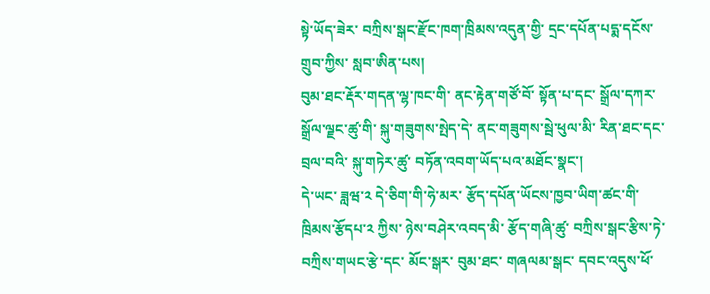སྟེ་ཡོད་ཟེར་ བཀྲིས་སྒང་རྫོང་ཁག་ཁྲིམས་འདུན་གྱི་ དྲང་དཔོན་པདྨ་དངོས་གྲུབ་ཀྱིས་ སླབ་ཨིན་པས།
བུམ་ཐང་རྡོར་གདན་ལྷ་ཁང་གི་ ནང་རྟེན་གཙོ་བོ་ སྟོན་པ་དང་ སྒྲོལ་དཀར་ སྒྲོལ་ལྗང་ཚུ་གི་ སྐུ་གཟུགས་སྤེད་དེ་ ནང་གཟུགས་སྦེ་ཕུལ་མི་ རིན་ཐང་དང་བྲལ་བའི་ སྐུ་གཏེར་ཚུ་ བཏོན་འབག་ཡོད་པའ་མཐོང་སྣང་།
དེ་ཡང་ ཟླཝ་༢ དེ་ཅིག་གི་ཧེ་མར་ རྩོད་དཔོན་ཡོངས་ཁྱབ་ཡིག་ཚང་གི་ ཁྲིམས་རྩོདཔ་༢ ཀྱིས་ ཉེས་བཤེར་འབད་མི་ རྩོད་གཞི་ཚུ་ བཀྲིས་སྒང་རྩིས་ཏེ་ བཀྲིས་གཡང་རྩེ་དང་ མོང་སྒར་ བུམ་ཐང་ གཞལམ་སྒང་ དབང་འདུས་ཕོ་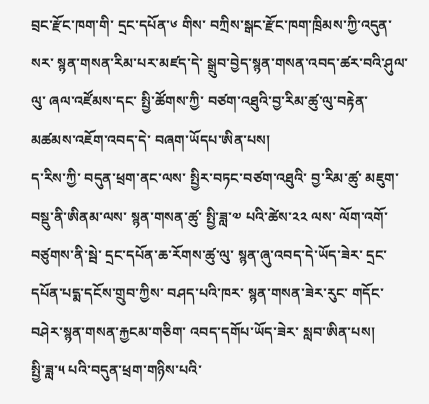བྲང་རྫོང་ཁག་གི་ དྲང་དཔོན་༦ གིས་ བཀྲིས་སྒང་རྫོང་ཁག་ཁྲིམས་ཀྱི་འདུན་སར་ སྙན་གསན་རིམ་པར་མཛད་དེ་ སྒྲུབ་བྱེད་སྙན་གསན་འབད་ཚར་བའི་ཤུལ་ལུ་ ཞལ་འཛོམས་དང་ སྤྱི་ཚོགས་ཀྱི་ བཙག་འཐུའི་བྱ་རིམ་ཚུ་ལུ་བརྟེན་ མཚམས་འཇོག་འབད་དེ་ བཞག་ཡོདཔ་ཨིན་པས།
ད་རིས་ཀྱི་ བདུན་ཕྲག་ནང་ལས་ སྤྱིར་བཏང་བཙག་འཐུའི་ བྱ་རིམ་ཚུ་ མཇུག་བསྡུ་ནི་ཨིནམ་ལས་ སྙན་གསན་ཚུ་ སྤྱི་ཟླ་༧ པའི་ཚེས་༢༢ ལས་ ལོག་འགོ་བཙུགས་ནི་སྦེ་ དྲང་དཔོན་ཆ་རོགས་ཚུ་ལུ་ སྙན་ཞུ་འབད་དེ་ཡོད་ཟེར་ དྲང་དཔོན་པདྨ་དངོས་གྲུབ་ཀྱིས་ བཤད་པའི་ཁར་ སྙན་གསན་ཟེར་རུང་ གདོང་བཤེར་སྙན་གསན་རྐྱངམ་གཅིག་ འབད་དགོཔ་ཡོད་ཟེར་ སླབ་ཨིན་པས།
སྤྱི་ཟླ་༥ པའི་བདུན་ཕྲག་གཉིས་པའི་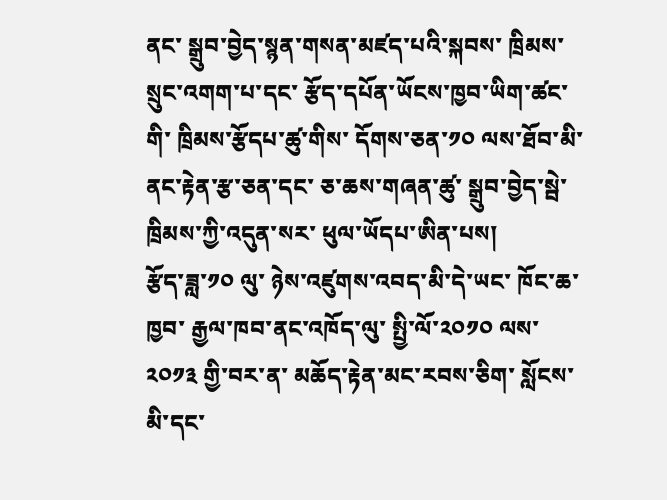ནང་ སྒྲུབ་བྱེད་སྙན་གསན་མཛད་པའི་སྐབས་ ཁྲིམས་སྲུང་འགག་པ་དང་ རྩོད་དཔོན་ཡོངས་ཁྱབ་ཡིག་ཚང་གི་ ཁྲིམས་རྩོདཔ་ཚུ་གིས་ དོགས་ཅན་༡༠ ལས་ཐོབ་མི་ ནང་རྟེན་རྩ་ཅན་དང་ ཅ་ཆས་གཞན་ཚུ་ སྒྲུབ་བྱེད་སྦེ་ ཁྲིམས་ཀྱི་འདུན་སར་ ཕུལ་ཡོདཔ་ཨིན་པས།
རྩོད་ཟླ་༡༠ ལུ་ ཉེས་འཛུགས་འབད་མི་དེ་ཡང་ ཁོང་ཆ་ཁྱབ་ རྒྱལ་ཁབ་ནང་འཁོད་ལུ་ སྤྱི་ལོ་༢༠༡༠ ལས་༢༠༡༣ གྱི་བར་ན་ མཆོད་རྟེན་མང་རབས་ཅིག་ སློངས་མི་དང་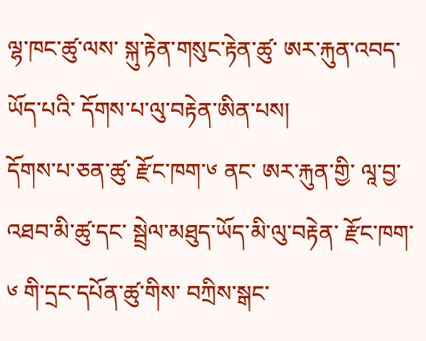ལྷ་ཁང་ཚུ་ལས་ སྐུ་རྟེན་གསུང་རྟེན་ཚུ་ ཨར་རྐུན་འབད་ཡོད་པའི་ དོགས་པ་ལུ་བརྟེན་ཨིན་པས།
དོགས་པ་ཅན་ཚུ་ རྫོང་ཁག་༦ ནང་ ཨར་རྐུན་གྱི་ ལཱ་བྱ་འཐབ་མི་ཚུ་དང་ སྦྲེལ་མཐུད་ཡོད་མི་ལུ་བརྟེན་ རྫོང་ཁག་༦ གི་དྲང་དཔོན་ཚུ་གིས་ བཀྲིས་སྒང་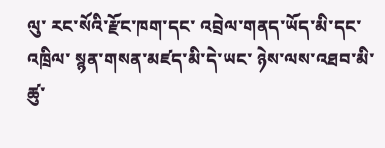ལུ་ རང་སོའི་རྫོང་ཁག་དང་ འབྲེལ་གནད་ཡོད་མི་དང་འཁྲིལ་ སྙན་གསན་མཛད་མི་དེ་ཡང་ ཉེས་ལས་འཐབ་མི་ཚུ་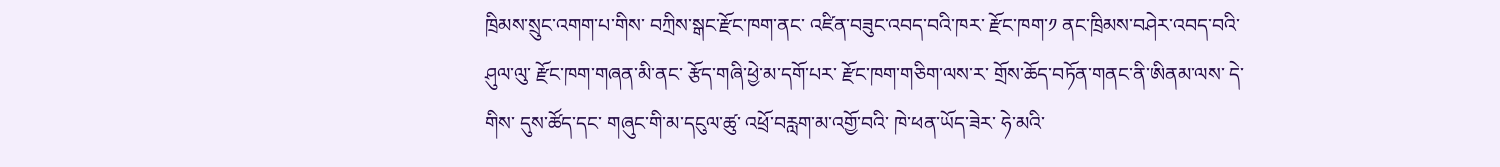ཁྲིམས་སྲུང་འགག་པ་གིས་ བཀྲིས་སྒང་རྫོང་ཁག་ནང་ འཛིན་བཟུང་འབད་བའི་ཁར་ རྫོང་ཁག་༡ ནང་ཁྲིམས་བཤེར་འབད་བའི་ཤུལ་ལུ་ རྫོང་ཁག་གཞན་མི་ནང་ རྩོད་གཞི་ཕྱེ་མ་དགོ་པར་ རྫོང་ཁག་གཅིག་ལས་ར་ གྲོས་ཆོད་བཏོན་གནང་ནི་ཨིནམ་ལས་ དེ་གིས་ དུས་ཚོད་དང་ གཞུང་གི་མ་དངུལ་ཚུ་ འཕྲོ་བརླག་མ་འགྱོ་བའི་ ཁེ་ཕན་ཡོད་ཟེར་ ཧེ་མའི་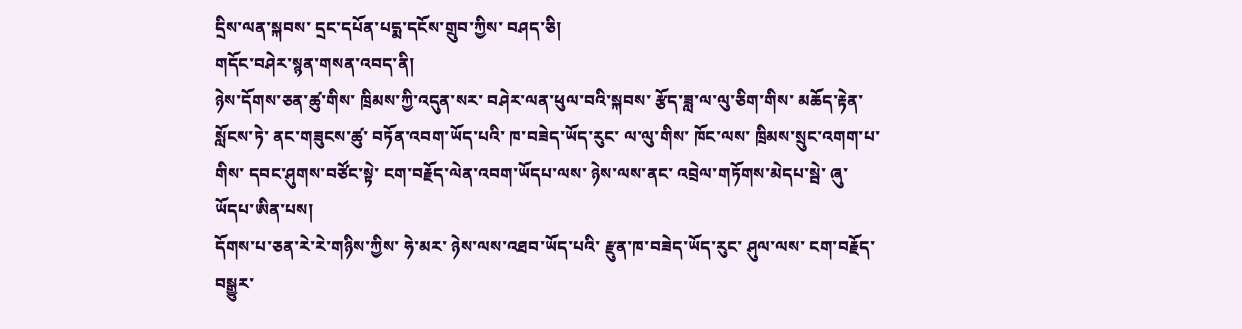དྲིས་ལན་སྐབས་ དྲང་དཔོན་པདྨ་དངོས་གྲུབ་ཀྱིས་ བཤད་ཅི།
གདོང་བཤེར་སྙན་གསན་འབད་ནི།
ཉེས་དོགས་ཅན་ཚུ་གིས་ ཁྲིམས་ཀྱི་འདུན་སར་ བཤེར་ལན་ཕུལ་བའི་སྐབས་ རྩོད་ཟླ་ལ་ལུ་ཅིག་གིས་ མཆོད་རྟེན་སློངས་ཏེ་ ནང་གཟུངས་ཚུ་ བཏོན་འབག་ཡོད་པའི་ ཁ་བཟེད་ཡོད་རུང་ ལ་ལུ་གིས་ ཁོང་ལས་ ཁྲིམས་སྲུང་འགག་པ་གིས་ དབང་ཤུགས་བཙོང་སྟེ་ ངག་བརྗོད་ལེན་འབག་ཡོདཔ་ལས་ ཉེས་ལས་ནང་ འབྲེལ་གཏོགས་མེདཔ་སྦེ་ ཞུ་ཡོདཔ་ཨིན་པས།
དོགས་པ་ཅན་རེ་རེ་གཉིས་ཀྱིས་ ཧེ་མར་ ཉེས་ལས་འཐབ་ཡོད་པའི་ རྫུན་ཁ་བཟེད་ཡོད་རུང་ ཤུལ་ལས་ ངག་བརྗོད་བསྒྱུར་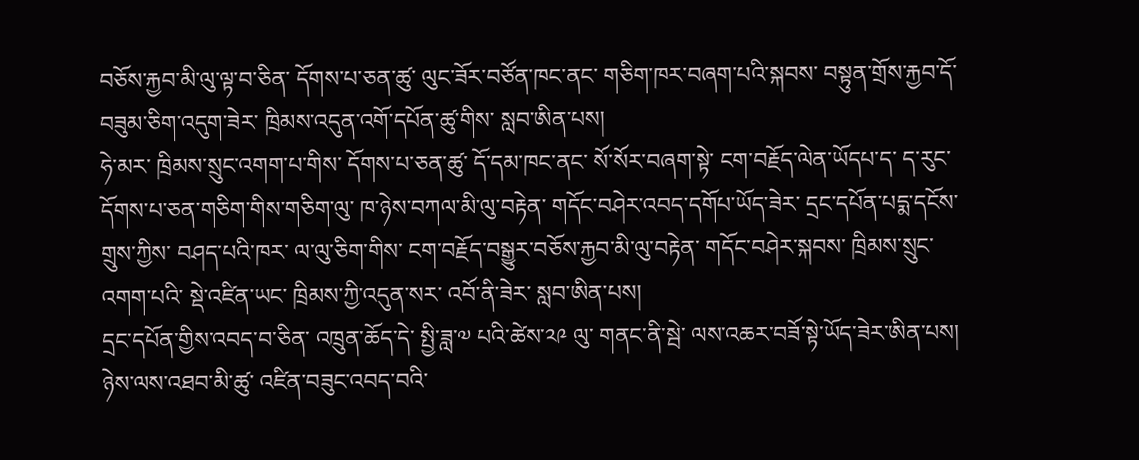བཅོས་རྐྱབ་མི་ལུ་ལྟ་བ་ཅིན་ དོགས་པ་ཅན་ཚུ་ ལུང་ཟོར་བཙོན་ཁང་ནང་ གཅིག་ཁར་བཞག་པའི་སྐབས་ བསྟུན་གྲོས་རྐྱབ་དོ་བཟུམ་ཅིག་འདུག་ཟེར་ ཁྲིམས་འདུན་འགོ་དཔོན་ཚུ་གིས་ སླབ་ཨིན་པས།
ཧེ་མར་ ཁྲིམས་སྲུང་འགག་པ་གིས་ དོགས་པ་ཅན་ཚུ་ དོ་དམ་ཁང་ནང་ སོ་སོར་བཞག་སྟེ་ ངག་བརྗོད་ལེན་ཡོདཔ་ད་ ད་རུང་ དོགས་པ་ཅན་གཅིག་གིས་གཅིག་ལུ་ ཁ་ཉེས་བཀལ་མི་ལུ་བརྟེན་ གདོང་བཤེར་འབད་དགོཔ་ཡོད་ཟེར་ དྲང་དཔོན་པདྨ་དངོས་གྲུས་ཀྱིས་ བཤད་པའི་ཁར་ ལ་ལུ་ཅིག་གིས་ ངག་བརྗོད་བསྒྱུར་བཅོས་རྐྱབ་མི་ལུ་བརྟེན་ གདོང་བཤེར་སྐབས་ ཁྲིམས་སྲུང་འགག་པའི་ སྡེ་འཛིན་ཡང་ ཁྲིམས་ཀྱི་འདུན་སར་ འབོ་ནི་ཟེར་ སླབ་ཨིན་པས།
དྲང་དཔོན་གྱིས་འབད་བ་ཅིན་ འཁྲུན་ཆོད་དེ་ སྤྱི་ཟླ་༧ པའི་ཚེས་༢༩ ལུ་ གནང་ནི་སྦེ་ ལས་འཆར་བཟོ་སྟེ་ཡོད་ཟེར་ཨིན་པས།
ཉེས་ལས་འཐབ་མི་ཚུ་ འཛིན་བཟུང་འབད་བའི་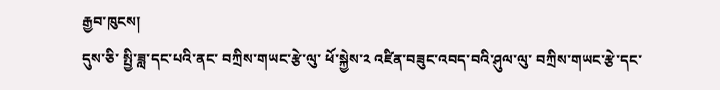རྒྱབ་ཁུངས།
དུས་ཅི་ སྤྱི་ཟླ་དང་པའི་ནང་ བཀྲིས་གཡང་རྩེ་ལུ་ ཕོ་སྐྱེས་༢ འཛིན་བཟུང་འབད་བའི་ཤུལ་ལུ་ བཀྲིས་གཡང་རྩེ་དང་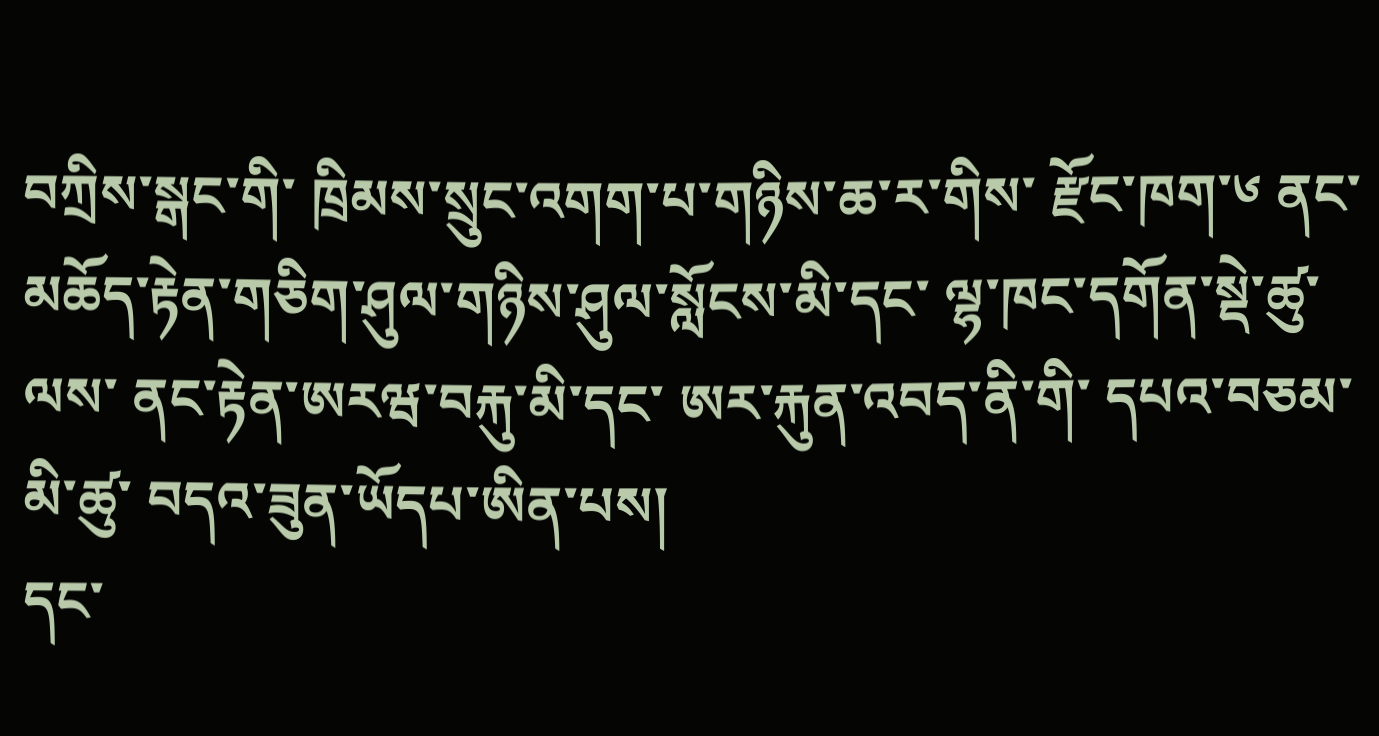བཀྲིས་སྒང་གི་ ཁྲིམས་སྲུང་འགག་པ་གཉིས་ཆ་ར་གིས་ རྫོང་ཁག་༦ ནང་ མཆོད་རྟེན་གཅིག་ཤུལ་གཉིས་ཤུལ་སློངས་མི་དང་ ལྷ་ཁང་དགོན་སྡེ་ཚུ་ལས་ ནང་རྟེན་ཨརཝ་བརྐུ་མི་དང་ ཨར་རྐུན་འབད་ནི་གི་ དཔའ་བཅམ་མི་ཚུ་ བདའ་ཟུན་ཡོདཔ་ཨིན་པས།
དང་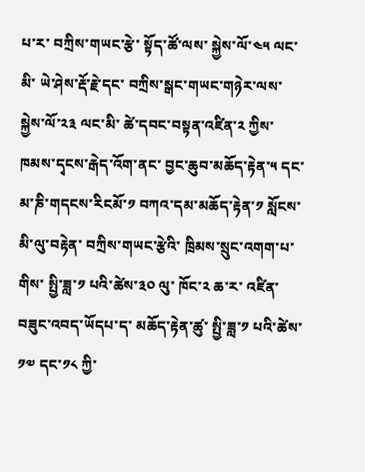པ་ར་ བཀྲིས་གཡང་རྩེ་ སྟོད་ཚོ་ལས་ སྐྱེས་ལོ་༤༥ ལང་མི་ ཡེ་ཤེས་རྡོ་རྗེ་དང་ བཀྲིས་སྒང་གཡང་གཉེར་ལས་ སྐྱེས་ལོ་༢༣ ལང་མི་ ཚེ་དབང་བསྟན་འཛིན་༢ ཀྱིས་ ཁམས་དྭངས་རྒེད་འོག་ནང་ བྱང་ཆུབ་མཆོད་རྟེན་༥ དང་ མ་ཎི་གདངས་རིངམོ་༡ བཀའ་དམ་མཆོད་རྟེན་༡ སློངས་མི་ལུ་བརྟེན་ བཀྲིས་གཡང་རྩེའི་ ཁྲིམས་སྲུང་འགག་པ་གིས་ སྤྱི་ཟླ་༡ པའི་ཚེས་༣༠ ལུ་ ཁོང་༢ ཆ་ར་ འཛིན་བཟུང་འབད་ཡོདཔ་ད་ མཆོད་རྟེན་ཚུ་ སྤྱི་ཟླ་༡ པའི་ཚེས་༡༧ དང་༡༨ ཀྱི་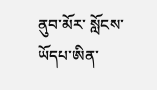ནུབ་མོར་ སློངས་ཡོདཔ་ཨིན་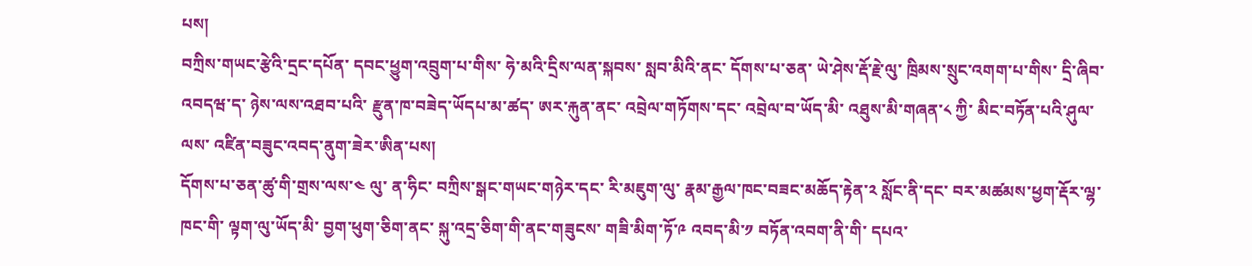པས།
བཀྲིས་གཡང་རྩེའི་དྲང་དཔོན་ དབང་ཕྱུག་འབྲུག་པ་གིས་ ཧེ་མའི་དྲིས་ལན་སྐབས་ སླབ་མིའི་ནང་ དོགས་པ་ཅན་ ཡེ་ཤེས་རྡོ་རྗེ་ལུ་ ཁྲིམས་སྲུང་འགག་པ་གིས་ དྲི་ཞིབ་འབདཝ་ད་ ཉེས་ལས་འཐབ་པའི་ རྫུན་ཁ་བཟེད་ཡོདཔ་མ་ཚད་ ཨར་རྐུན་ནང་ འབྲེལ་གཏོགས་དང་ འབྲེལ་བ་ཡོད་མི་ འཐུས་མི་གཞན་༨ ཀྱི་ མིང་བཏོན་པའི་ཤུལ་ལས་ འཛིན་བཟུང་འབད་ནུག་ཟེར་ཨིན་པས།
དོགས་པ་ཅན་ཚུ་གི་གྲས་ལས་༤ ལུ་ ན་ཧིང་ བཀྲིས་སྒང་གཡང་གཉེར་དང་ རི་མཇུག་ལུ་ རྣམ་རྒྱལ་ཁང་བཟང་མཆོད་རྟེན་༢ སློང་ནི་དང་ བར་མཚམས་ཕྱག་རྡོར་ལྷ་ཁང་གི་ ལྟག་ལུ་ཡོད་མི་ བྱག་ཕུག་ཅིག་ནང་ སྐུ་འདྲ་ཅིག་གི་ནང་གཟུངས་ གཟི་མིག་ཏོ་༩ འབད་མི་༡ བཏོན་འབག་ནི་གི་ དཔའ་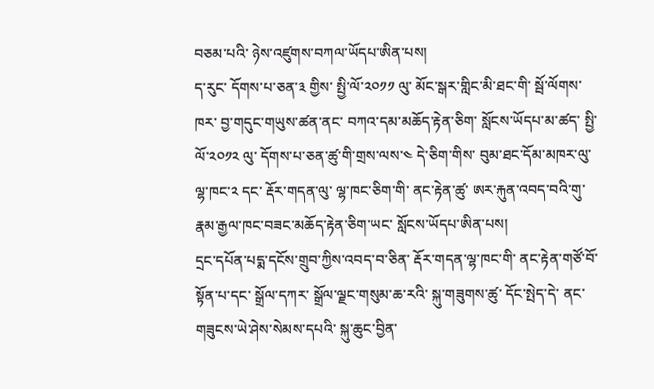བཅམ་པའི་ ཉེས་འཛུགས་བཀལ་ཡོདཔ་ཨིན་པས།
ད་རུང་ དོགས་པ་ཅན་༣ གྱིས་ སྤྱི་ལོ་༢༠༡༡ ལུ་ མོང་སྒར་གླིང་མི་ཐང་གི་ སྦོ་ལོགས་ཁར་ བྱ་གདུང་གཡུས་ཚན་ནང་ བཀའ་དམ་མཆོད་རྟེན་ཅིག་ སློངས་ཡོདཔ་མ་ཚད་ སྤྱི་ལོ་༢༠༡༢ ལུ་ དོགས་པ་ཅན་ཚུ་གི་གྲས་ལས་༤ དེ་ཅིག་གིས་ བུམ་ཐང་དོམ་མཁར་ལུ་ ལྷ་ཁང་༢ དང་ རྡོར་གདན་ལུ་ ལྷ་ཁང་ཅིག་གི་ ནང་རྟེན་ཚུ་ ཨར་རྐུན་འབད་བའི་གུ་ རྣམ་རྒྱལ་ཁང་བཟང་མཆོད་རྟེན་ཅིག་ཡང་ སློངས་ཡོདཔ་ཨིན་པས།
དྲང་དཔོན་པདྨ་དངོས་གྲུབ་ཀྱིས་འབད་བ་ཅིན་ རྡོར་གདན་ལྷ་ཁང་གི་ ནང་རྟེན་གཙོ་བོ་ སྟོན་པ་དང་ སྒྲོལ་དཀར་ སྒྲོལ་ལྗང་གསུམ་ཆ་རའི་ སྐུ་གཟུགས་ཚུ་ དོང་སྤེད་དེ་ ནང་གཟུངས་ཡེ་ཤེས་སེམས་དཔའི་ སྐུ་ཆུང་བྱིན་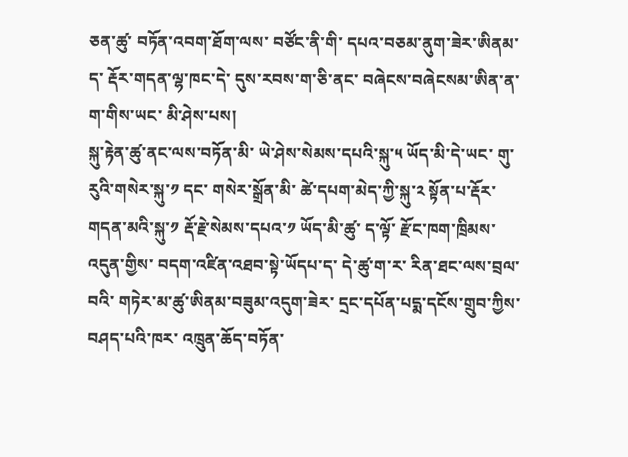ཅན་ཚུ་ བཏོན་འབག་ཐོག་ལས་ བཙོང་ནི་གི་ དཔའ་བཅམ་ནུག་ཟེར་ཨིནམ་ད་ རྡོར་གདན་ལྷ་ཁང་དེ་ དུས་རབས་ག་ཅི་ནང་ བཞེངས་བཞེངསམ་ཨིན་ན་ ག་གིས་ཡང་ མི་ཤེས་པས།
སྐུ་རྟེན་ཚུ་ནང་ལས་བཏོན་མི་ ཡེ་ཤེས་སེམས་དཔའི་སྐུ་༥ ཡོད་མི་དེ་ཡང་ གུ་རུའི་གསེར་སྐུ་༡ དང་ གསེར་སྒྲོན་མི་ ཚེ་དཔག་མེད་ཀྱི་སྐུ་༢ སྟོན་པ་རྡོར་གདན་མའི་སྐུ་༡ རྡོ་རྗེ་སེམས་དཔའ་༡ ཡོད་མི་ཚུ་ ད་ལྟོ་ རྫོང་ཁག་ཁྲིམས་འདུན་གྱིས་ བདག་འཛིན་འཐབ་སྟེ་ཡོདཔ་ད་ དེ་ཚུ་ག་ར་ རིན་ཐང་ལས་བྲལ་བའི་ གཏེར་མ་ཚུ་ཨིནམ་བཟུམ་འདུག་ཟེར་ དྲང་དཔོན་པདྨ་དངོས་གྲུབ་ཀྱིས་ བཤད་པའི་ཁར་ འཁྲུན་ཆོད་བཏོན་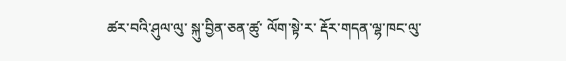ཚར་བའི་ཤུལ་ལུ་ སྐུ་བྱིན་ཅན་ཚུ་ ལོག་སྟེ་ར་ རྡོར་གདན་ལྷ་ཁང་ལུ་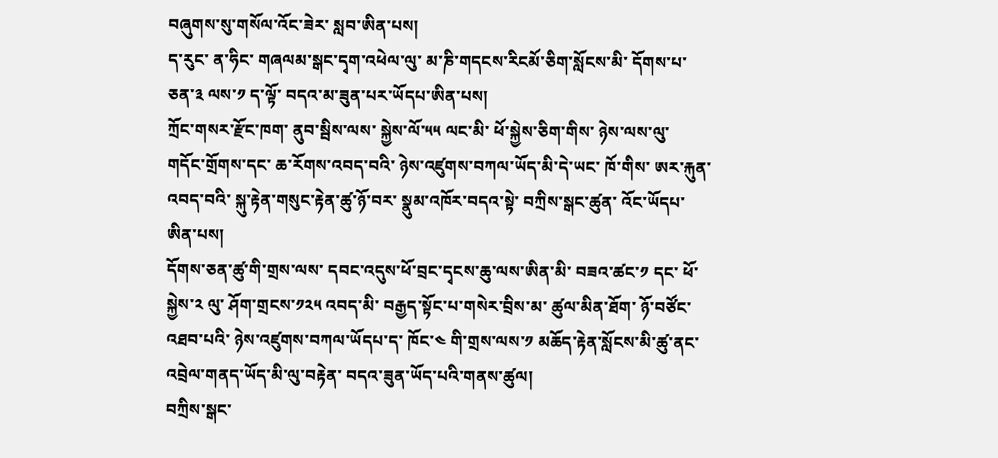བཞུགས་སུ་གསོལ་འོང་ཟེར་ སླབ་ཨིན་པས།
ད་རུང་ ན་ཧིང་ གཞལམ་སྒང་དྭག་འཕེལ་ལུ་ མ་ཎི་གདངས་རིངམོ་ཅིག་སློངས་མི་ དོགས་པ་ཅན་༣ ལས་༡ ད་ལྟོ་ བདའ་མ་ཟུན་པར་ཡོདཔ་ཨིན་པས།
ཀྲོང་གསར་རྫོང་ཁག་ ནུབ་སྦིས་ལས་ སྐྱེས་ལོ་༥༥ ལང་མི་ ཕོ་སྐྱེས་ཅིག་གིས་ ཉེས་ལས་ལུ་ གདོང་གྲོགས་དང་ ཆ་རོགས་འབད་བའི་ ཉེས་འཛུགས་བཀལ་ཡོད་མི་དེ་ཡང་ ཁོ་གིས་ ཨར་རྐུན་འབད་བའི་ སྐུ་རྟེན་གསུང་རྟེན་ཚུ་ཉོ་བར་ སྣུམ་འཁོར་བདའ་སྟེ་ བཀྲིས་སྒང་ཚུན་ འོང་ཡོདཔ་ཨིན་པས།
དོགས་ཅན་ཚུ་གི་གྲས་ལས་ དབང་འདུས་ཕོ་བྲང་དྭངས་ཆུ་ལས་ཨིན་མི་ བཟའ་ཚང་༡ དང་ ཕོ་སྐྱེས་༢ ལུ་ ཤོག་གྲངས་༡༢༥ འབད་མི་ བརྒྱད་སྟོང་པ་གསེར་བྲིས་མ་ ཚུལ་མིན་ཐོག་ ཉོ་བཙོང་འཐབ་པའི་ ཉེས་འཛུགས་བཀལ་ཡོདཔ་ད་ ཁོང་༤ གི་གྲས་ལས་༡ མཆོད་རྟེན་སློངས་མི་ཚུ་ནང་ འབྲེལ་གནད་ཡོད་མི་ལུ་བརྟེན་ བདའ་ཟུན་ཡོད་པའི་གནས་ཚུལ།
བཀྲིས་སྒང་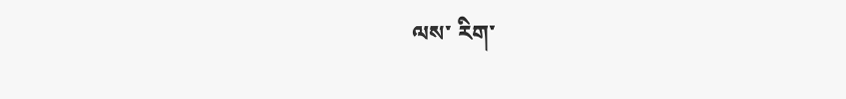ལས་ རིག་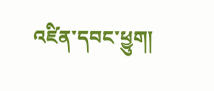འཛིན་དབང་ཕྱུག།